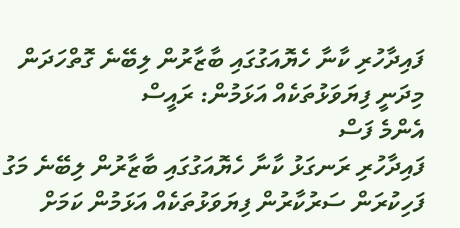ފައިދާހުރި ކާނާ ހެޔޮއަގުގައި ބާޒާރުން ލިބޭނެ ގޮތްހަދަން މިދަނީ ފިޔަވަޅުތަކެއް އަޅަމުން: ރައީސް
އެންމެ ފަސް
ފައިދާހުރި ރަނގަޅު ކާނާ ހެޔޮއަގުގައި ބާޒާރުން ލިބޭނެ މަގު ފަހިކުރަން ސަރުކާރުން ފިޔަވަޅުތަކެއް އަޅަމުން ކަމަށް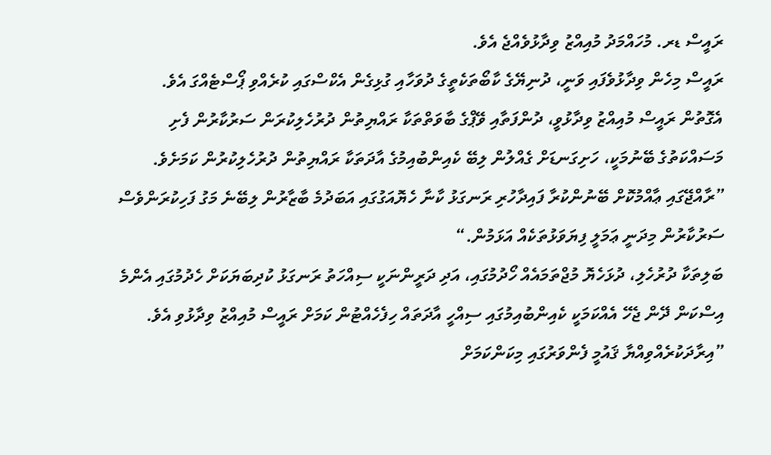ރައީސް ޑރ. މުހައްމަދު މުއިއްޒު ވިދާޅުވެއްޖެ އެވެ.
ރައީސް މިހެން ވިދާޅުވެފައި ވަނީ، ދުނިޔޭގެ ކާބޯތަކެތީގެ ދުވަހާއި ގުޅިގެން އެކްސްގައި ކުރެއްވި ޕޯސްޓެއްގަ އެވެ.
އެގޮތުން ރައީސް މުއިއްޒު ވިދާޅުވީ، ދުންފަތާއި ވޭޕްގެ ބާވަތްތަކާ ރައްޔިތުން ދުރުހެލިކުރަން ސަރުކާރުން ފެށި މަސައްކަތުގެ ބޭނުމަކީ، ހަށިގަނޑަށް ގެއްލުން ލިބޭ ކެއިންބުއިމުގެ އާދަތަކާ ރައްޔިތުން ދުރުހެލިކުރުން ކަމަށެވެ.
”ރާއްޖޭގައި ޢާއްމުކޮށް ބޭނުންކުރާ ފައިދާހުރި ރަނގަޅު ކާނާ ހެޔޮއަގުގައި އަބަދުމެ ބާޒާރުން ލިބޭނެ މަގު ފަހިކުރަންވެސް ސަރުކާރުން މިދަނީ ޢަމަލީ ފިޔަވަޅުތަކެއް އަޅަމުން.“
ބަލިތަކާ ދުރުހެލި، ދުޅަހެޔޮ މުޖްތަމައެއް ހޯދުމުގައި، އަދި ދަރީންނަކީ ސިއްހަތު ރަނގަޅު ކުދިބަޔަކަށް ހެދުމުގައި އެންމެ އިސްކަން ދޭން ޖެހޭ އެއްކަމަކީ ކެއިންބުއިމުގައި ސިއްހީ އާދަތައް ހިފެހެއްޓުން ކަމަށް ރައީސް މުއިއްޒު ވިދާޅުވި އެވެ.
”އިރާދަކުރެއްވިއްޔާ ޤައުމީ ފެންވަރުގައި މިކަންކަމަށް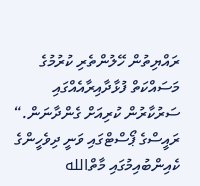ރައްޔިތުން ހޭލުންތެރި ކުރުމުގެ މަސައްކަތް ފުޅާދާއިރާއެއްގައި ސަރުކާރުން ކުރިއަށް ގެންދާނަން.“
ރައީސްގެ ޕޯސްޓްގައި ވަނީ ދިވެހީންގެ ކެއިންބުއިމުގައި މާތްالله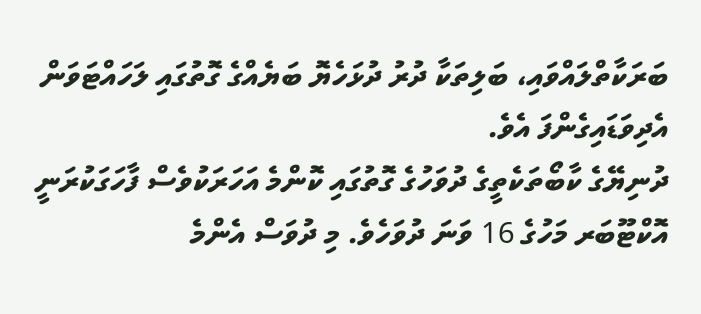ބަރަކާތްލައްވައި، ބަލިތަކާ ދުރު ދުޅަހެޔޮ ބަޔެއްގެ ގޮތުގައި ލަހައްޓަވަން އެދިވަޑައިގެންފަ އެވެ.
ދުނިޔޭގެ ކާބޯތަކެތީގެ ދުވަހުގެ ގޮތުގައި ކޮންމެ އަހަރަކުވެސް ފާހަގަކުރަނީ އޮކްޓޫބަރ މަހުގެ 16 ވަނަ ދުވަހެވެ. މި ދުވަސް އެންމެ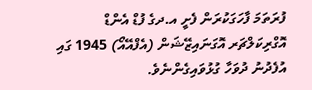ފުރަތަމަ ފާހަގަކުރަން ފެށީ އ.ދގެ ފުޑް އެންޑް އޮގްރިކަލްޗަރ އޮގަނައިޒޭޝަން (އެފްއޭއޯ) 1945 ގައި އުފެދުނު ދުވަހާ ގުޅުވައިގެންނެވެ.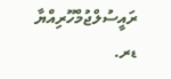ރައީސުލްޖުމްހޫރިއްޔާ ޑރ.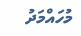މުހައްމަދު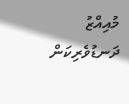މުއިއްޒު ދަނޑުވެރިކަން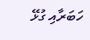ހަބަރާއި ގުޅޭ